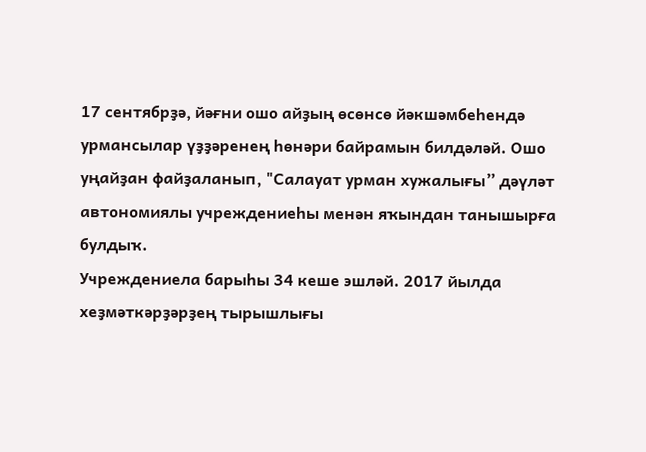17 сентябрҙә, йәғни ошо айҙың өсөнсө йәкшәмбеһендә урмансылар үҙҙәренең һөнәри байрамын билдәләй. Ошо уңайҙан файҙаланып, "Салауат урман хужалығы” дәүләт автономиялы учреждениеһы менән яҡындан танышырға булдыҡ.
Учреждениела барыһы 34 кеше эшләй. 2017 йылда хеҙмәткәрҙәрҙең тырышлығы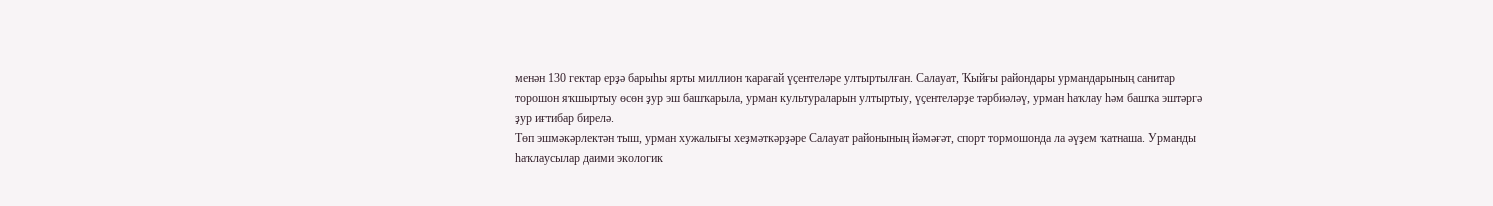менән 130 гектар ерҙә барыһы ярты миллион ҡарағай үҫентеләре ултыртылған. Салауат, Ҡыйғы райондары урмандарының санитар торошон яҡшыртыу өсөн ҙур эш башҡарыла, урман культураларын ултыртыу, үҫентеләрҙе тәрбиәләү, урман һаҡлау һәм башҡа эштәргә ҙур иғтибар бирелә.
Төп эшмәкәрлектән тыш, урман хужалығы хеҙмәткәрҙәре Салауат районының йәмәғәт, спорт тормошонда ла әүҙем ҡатнаша. Урманды һаҡлаусылар даими экологик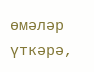өмәләр үткәрә,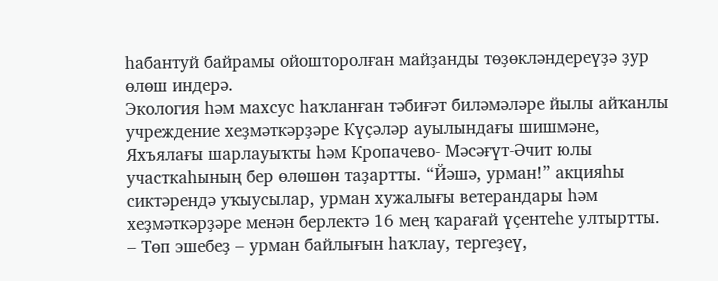һабантуй байрамы ойошторолған майҙанды төҙөкләндереүҙә ҙур өлөш индерә.
Экология һәм махсус һаҡланған тәбиғәт биләмәләре йылы айҡанлы учреждение хеҙмәткәрҙәре Күҫәләр ауылындағы шишмәне, Яхъялағы шарлауыҡты һәм Кропачево- Мәсәғүт-Әчит юлы участкаһының бер өлөшөн таҙартты. “Йәшә, урман!” акцияһы сиктәрендә уҡыусылар, урман хужалығы ветерандары һәм хеҙмәткәрҙәре менән берлектә 16 мең ҡарағай үҫентеһе ултыртты.
– Төп эшебеҙ – урман байлығын һаҡлау, тергеҙеү,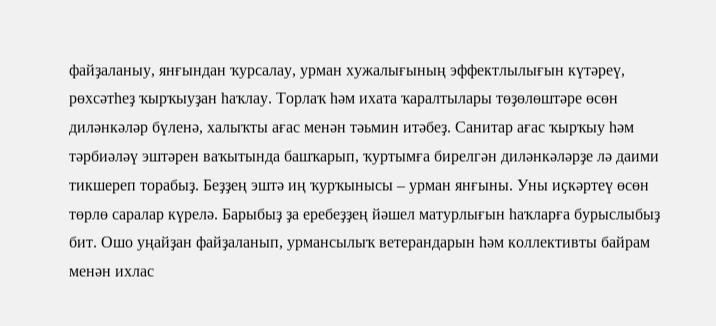файҙаланыу, янғындан ҡурсалау, урман хужалығының эффектлылығын күтәреү, рөхсәтһеҙ ҡырҡыуҙан һаҡлау. Торлаҡ һәм ихата ҡаралтылары төҙөлөштәре өсөн диләнкәләр бүленә, халыҡты ағас менән тәьмин итәбеҙ. Санитар ағас ҡырҡыу һәм тәрбиәләү эштәрен ваҡытында башҡарып, ҡуртымға бирелгән диләнкәләрҙе лә даими тикшереп торабыҙ. Беҙҙең эштә иң ҡурҡынысы – урман янғыны. Уны иҫкәртеү өсөн төрлө саралар күрелә. Барыбыҙ ҙа еребеҙҙең йәшел матурлығын һаҡларға бурыслыбыҙ бит. Ошо уңайҙан файҙаланып, урмансылыҡ ветерандарын һәм коллективты байрам менән ихлас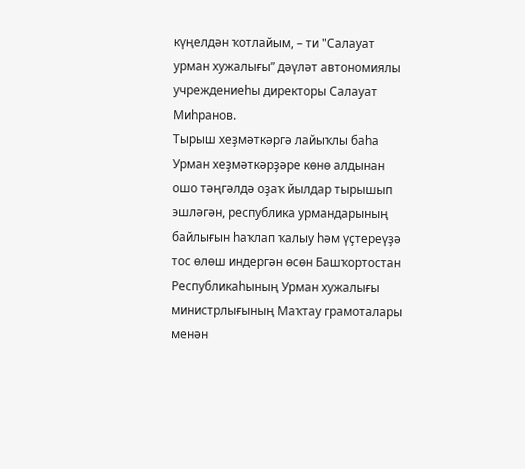күңелдән ҡотлайым, – ти "Салауат урман хужалығы” дәүләт автономиялы учреждениеһы директоры Салауат Миһранов.
Тырыш хеҙмәткәргә лайыҡлы баһа
Урман хеҙмәткәрҙәре көнө алдынан ошо тәңгәлдә оҙаҡ йылдар тырышып эшләгән, республика урмандарының байлығын һаҡлап ҡалыу һәм үҫтереүҙә тос өлөш индергән өсөн Башҡортостан Республикаһының Урман хужалығы министрлығының Маҡтау грамоталары менән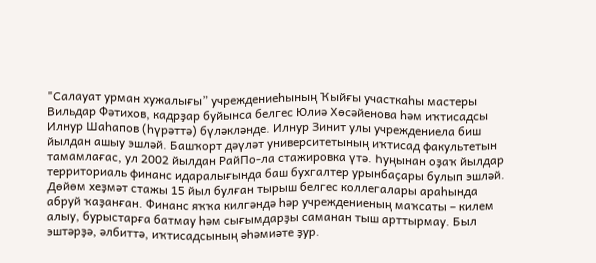"Салауат урман хужалығы” учреждениеһының Ҡыйғы участкаһы мастеры Вильдар Фәтихов, кадрҙар буйынса белгес Юлиә Хөсәйенова һәм иҡтисадсы Илнур Шаһапов (һүрәттә) бүләкләнде. Илнур Зинит улы учреждениела биш йылдан ашыу эшләй. Башҡорт дәүләт университетының иҡтисад факультетын тамамлағас, ул 2002 йылдан РайПо-ла стажировка үтә. Һуңынан оҙаҡ йылдар территориаль финанс идаралығында баш бухгалтер урынбаҫары булып эшләй. Дөйөм хеҙмәт стажы 15 йыл булған тырыш белгес коллегалары араһында абруй ҡаҙанған. Финанс яҡҡа килгәндә һәр учреждениеның маҡсаты – килем алыу, бурыстарға батмау һәм сығымдарҙы саманан тыш арттырмау. Был эштәрҙә, әлбиттә, иҡтисадсының әһәмиәте ҙур.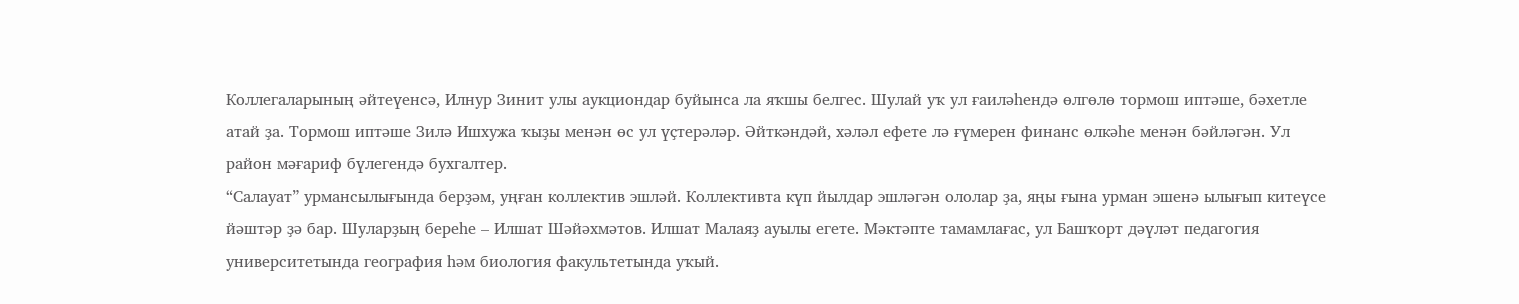Коллегаларының әйтеүенсә, Илнур Зинит улы аукциондар буйынса ла яҡшы белгес. Шулай уҡ ул ғаиләһендә өлгөлө тормош иптәше, бәхетле атай ҙа. Тормош иптәше Зилә Ишхужа ҡыҙы менән өс ул үҫтерәләр. Әйткәндәй, хәләл ефете лә ғүмерен финанс өлкәһе менән бәйләгән. Ул район мәғариф бүлегендә бухгалтер.
“Салауат” урмансылығында берҙәм, уңған коллектив эшләй. Коллективта күп йылдар эшләгән ололар ҙа, яңы ғына урман эшенә ылығып китеүсе йәштәр ҙә бар. Шуларҙың береһе – Илшат Шәйәхмәтов. Илшат Малаяҙ ауылы егете. Мәктәпте тамамлағас, ул Башҡорт дәүләт педагогия университетында география һәм биология факультетында уҡый.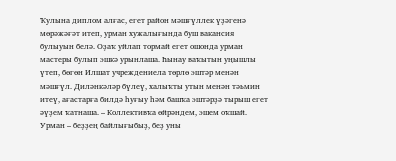Ҡулына диплом алғас, егет район мәшғүллек үҙәгенә мөрәжәғәт итеп, урман хужалығында буш вакансия булыуын белә. Оҙаҡ уйлап тормай егет ошонда урман мастеры булып эшкә урынлаша. Һынау ваҡытын уңышлы үтеп, бөгөн Илшат учреждениела төрлө эштәр менән мәшғүл. Диләнкәләр бүлеү, халыҡты утын менән тәьмин итеү, ағастарға билдә һуғыу һәм башҡа эштәрҙә тырыш егет әүҙем ҡатнаша. – Коллективҡа өйрәндем, эшем оҡшай. Урман – беҙҙең байлығыбыҙ, беҙ уны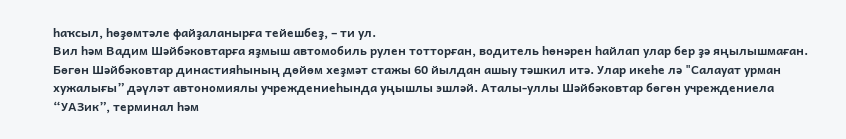һаҡсыл, һөҙөмтәле файҙаланырға тейешбеҙ, – ти ул.
Вил һәм Вадим Шәйбәковтарға яҙмыш автомобиль рулен тотторған, водитель һөнәрен һайлап улар бер ҙә яңылышмаған. Бөгөн Шәйбәковтар династияһының дөйөм хеҙмәт стажы 60 йылдан ашыу тәшкил итә. Улар икеһе лә "Салауат урман хужалығы” дәүләт автономиялы учреждениеһында уңышлы эшләй. Аталы-уллы Шәйбәковтар бөгөн учреждениела “УАЗик”, терминал һәм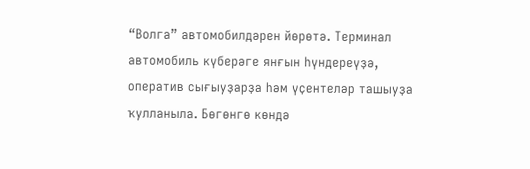“Волга” автомобилдәрен йөрөтә. Терминал автомобиль күберәге янғын һүндереүҙә, оператив сығыуҙарҙа һәм үҫентеләр ташыуҙа ҡулланыла. Бөгөнгө көндә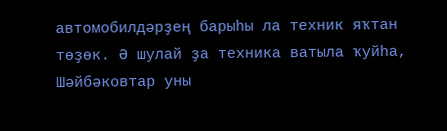автомобилдәрҙең барыһы ла техник яҡтан төҙөк. Ә шулай ҙа техника ватыла ҡуйһа, Шәйбәковтар уны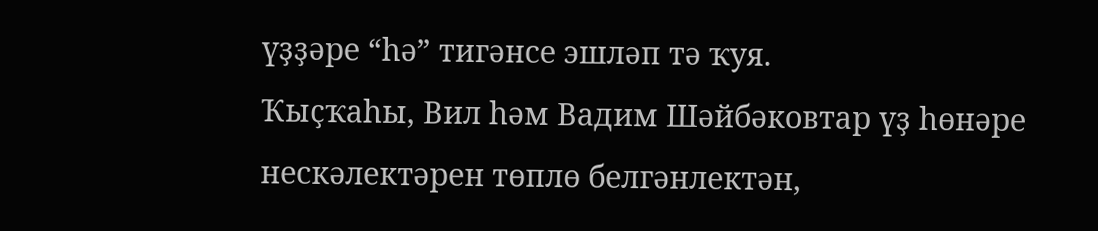үҙҙәре “һә” тигәнсе эшләп тә ҡуя.
Ҡыҫҡаһы, Вил һәм Вадим Шәйбәковтар үҙ һөнәре нескәлектәрен төплө белгәнлектән,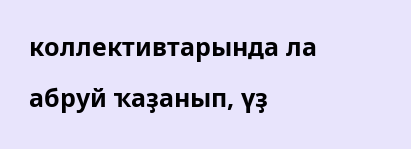коллективтарында ла абруй ҡаҙанып, үҙ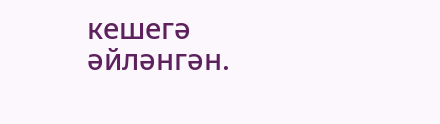кешегә әйләнгән.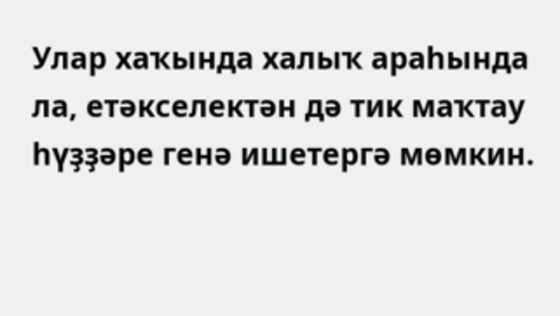Улар хаҡында халыҡ араһында ла, етәкселектән дә тик маҡтау һүҙҙәре генә ишетергә мөмкин.